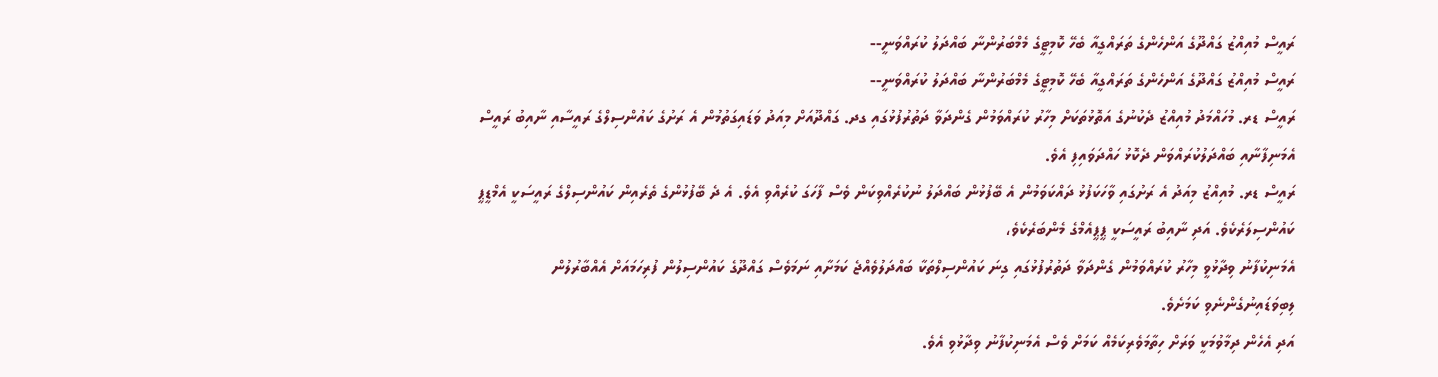ރައީސް މުއިއްޒު ގައްދޫގެ އަންހެންގެ ތަރައްގީއާ ބެހޭ ކޮމިޓީގެ މެމްބަރުންނާ ބައްދަލު ކުރައްވަނީ--
ރައީސް މުއިއްޒު ގައްދޫގެ އަންހެންގެ ތަރައްގީއާ ބެހޭ ކޮމިޓީގެ މެމްބަރުންނާ ބައްދަލު ކުރައްވަނީ--
ރައީސް ޑރ. މުހައްމަދު މުއިއްޒު ދެކުނުގެ އަތޮޅުތަކަށް މިހާރު ކުރައްވަމުން ގެންދަވާ ދަތުރުފުޅުގައި ގދ. ގައްދޫއަށް މިއަދު ވަޑައިގަތުމުން އެ ރަށުގެ ކައުންސިލްގެ ރައީސާއި ނާއިބު ރައީސް އެމަނިފާނާއި ބައްދަލުކުރައްވަން ދެކޮޅު ހައްދަވައިފި އެވެ.
ރައީސް ޑރ. މުއިއްޒު މިއަދު އެ ރަށުގައި ވާހަކަފުޅު ދައްކަވަމުން އެ ބޭފުޅުން ބައްދަލު ނުކުރެއްވިކަން ވެސް ފާހަގަ ކުރެއްވި އެވެ. އެ ދެ ބޭފުޅުންގެ ތެރެއިން ކައުންސިލްގެ ރައީސަކީ އެމްޑީޕީ ކައުންސިލަރެކެވެ. އަދި ނާއިބު ރައީސަކީ ޕީޕީއެމްގެ މެންބަރެކެވެ،
އެމަނިކުފާނު ވިދާޅުވީ މިހާރު ކުރައްވަމުން ގެންދަވާ ދަތުރުފުޅުގައި ގިނަ ކައުންސިލްތަކާ ބައްދަލުވެއްޖެ ކަމަށާއި ނަމަވެސް ގައްދޫގެ ކައުންސިލުން ފުރިހަމައަށް އެއްބާރުލުން ލިބިވަޑައިނުގެންނެވި ކަމަށެވެ.
އަދި އެހެން ދިމާވުމަކީ ވަރަށް ހިތާމަވެރިކަމެއް ކަމަށް ވެސް އެމަނިކުފާނު ވިދާޅުވި އެވެ.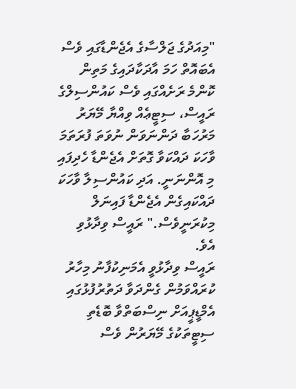"މިއަދުގެ ޖަލްސާގެ އެޖެންޑާގައި ވެސް އެބައޮތް ހަމަ އާދަކާދައިގެ މަތިން ކޮންމެ ރަށެއްގައި ވެސް ކައުންސިލްގެ ރައީސް، ސިޓީޢެއް ވިއްޔާ މޭޔަރު މަރުހަބާ ދަންނަވަން ނުވަތަ ފުރަތަމަ ވާހަކަ ދައްކަވާ ގޮތަށް އެޖެންޑާ ހެދިފައި މި އޮންނަނީ. އަދި ކައުންސިލާ ވާހަކަ ދައްކައިގެން އެޖެންޑާ ފައިނަލް މިކުރަނީވެސް." ރައީސް ވިދާޅުވި އެވެ.
ރައީސް ވިދާޅުވީ އެމަނިކުފާނު މިހާރު ކުރައްވަމުން ގެންދަވާ ދަތުރުފުޅުގައި އެމްޑީޕީއަށް ނިސްބަތްވާ ބޮޑެތި ސިޓީތަކުގެ މޭޔަރުން ވެސް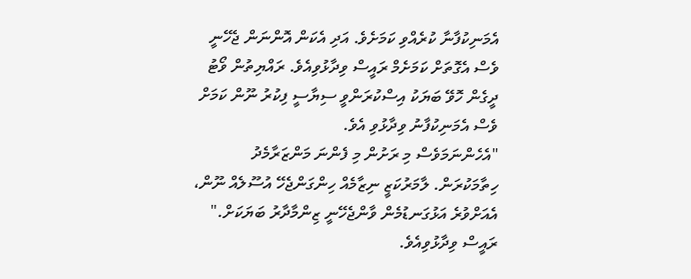އެމަނިކުފާނާ ކުރެއްވި ކަމަށެވެ. އަދި އެކަން އޮންނަން ޖެހޭނީ ވެސް އެގޮތަށް ކަމަށެމް ރައީސް ވިދާޅުވިއެވެ. ރައްޔިތުން ވޯޓު ދީގެން ހޮވޭ ބަޔަކު އިސްކުރަންވީ ސިޔާސީ ފިކުރު ނޫން ކަމަށް ވެސް އެމަނިކުފާނު ވިދާޅުވި އެވެ.
"އެހެންނަމަވެސް މި ރަށުން މި ފެންނަ މަންޒަރާމެދު ހިތާމަކުރަން. ލާމަރުކަޒީ ނިޒާމެއް ހިންގަންޖެހޭ އުސޫލެއް ނޫން، އެއަށްވުރެ އަޅުގަނޑުމެން ވާންޖެހޭނީ ޒިންމާދާރު ބަޔަކަށް." ރައީސް ވިދާޅުވިއެވެ.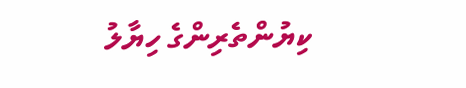ކިޔުންތެރިންގެ ހިޔާލު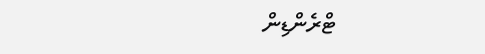ޓްރެންޑިން